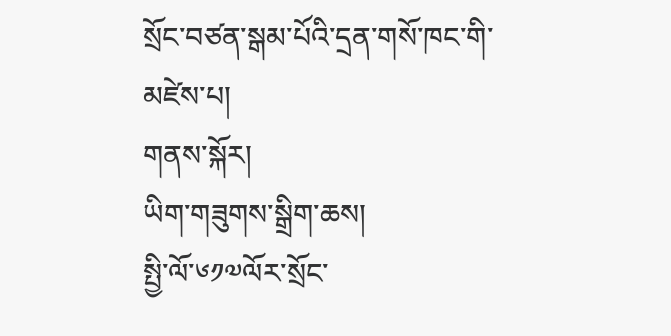སྲོང་བཙན་སྒམ་པོའི་དྲན་གསོ་ཁང་གི་མཛེས་པ།
གནས་སྐོར།
ཡིག་གཟུགས་སྒྲིག་ཆས།
སྤྱི་ལོ་༦༡༧ལོར་སྲོང་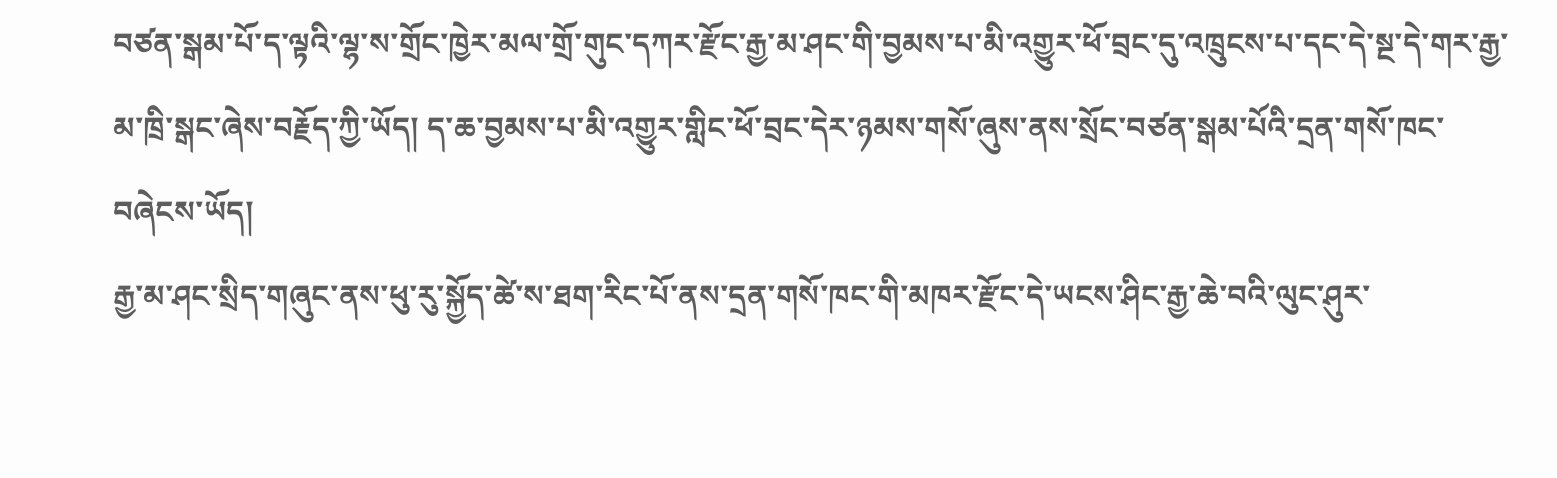བཙན་སྒམ་པོ་ད་ལྟའི་ལྷ་ས་གྲོང་ཁྱེར་མལ་གྲོ་གུང་དཀར་རྫོང་རྒྱ་མ་ཤང་གི་བྱམས་པ་མི་འགྱུར་ཕོ་བྲང་དུ་འཁྲུངས་པ་དང་དེ་སྔ་དེ་གར་རྒྱ་མ་ཁྲི་སྒང་ཞེས་བརྗོད་ཀྱི་ཡོད། ད་ཆ་བྱམས་པ་མི་འགྱུར་གླིང་ཕོ་བྲང་དེར་ཉམས་གསོ་ཞུས་ནས་སྲོང་བཙན་སྒམ་པོའི་དྲན་གསོ་ཁང་བཞེངས་ཡོད།
རྒྱ་མ་ཤང་སྲིད་གཞུང་ནས་ཕུ་རུ་སྐྱོད་ཚེ་ས་ཐག་རིང་པོ་ནས་དྲན་གསོ་ཁང་གི་མཁར་རྫོང་དེ་ཡངས་ཤིང་རྒྱ་ཆེ་བའི་ལུང་ཤུར་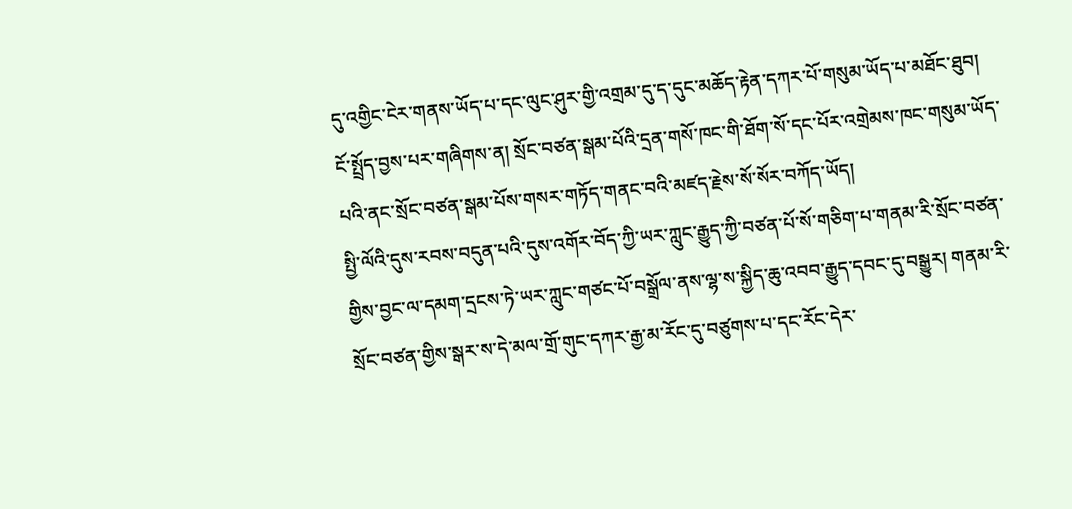དུ་འགྱིང་ངེར་གནས་ཡོད་པ་དང་ལུང་ཤུར་གྱི་འགྲམ་དུ་ད་དུང་མཆོད་རྟེན་དཀར་པོ་གསུམ་ཡོད་པ་མཐོང་ཐུབ། ངོ་སྤྲོད་བྱས་པར་གཞིགས་ན། སྲོང་བཙན་སྒམ་པོའི་དྲན་གསོ་ཁང་གི་ཐོག་སོ་དང་པོར་འགྲེམས་ཁང་གསུམ་ཡོད་པའི་ནང་སྲོང་བཙན་སྒམ་པོས་གསར་གཏོད་གནང་བའི་མཛད་རྗེས་སོ་སོར་བཀོད་ཡོད།
སྤྱི་ལོའི་དུས་རབས་བདུན་པའི་དུས་འགོར་བོད་ཀྱི་ཡར་ཀླུང་རྒྱུད་ཀྱི་བཙན་པོ་སོ་གཅིག་པ་གནམ་རི་སྲོང་བཙན་གྱིས་བྱང་ལ་དམག་དྲངས་ཏེ་ཡར་ཀླུང་གཙང་པོ་བསྒྲོལ་ནས་ལྷ་ས་སྐྱིད་ཆུ་འབབ་རྒྱུད་དབང་དུ་བསྒྱུར། གནམ་རི་སྲོང་བཙན་གྱིས་སྒར་ས་དེ་མལ་གྲོ་གུང་དཀར་རྒྱ་མ་རོང་དུ་བཙུགས་པ་དང་རོང་དེར་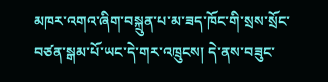མཁར་འགའ་ཞིག་བསྐྲུན་པ་མ་ཟད་ཁོང་གི་སྲས་སྲོང་བཙན་སྒམ་པོ་ཡང་དེ་གར་འཁྲུངས། དེ་ནས་བཟུང་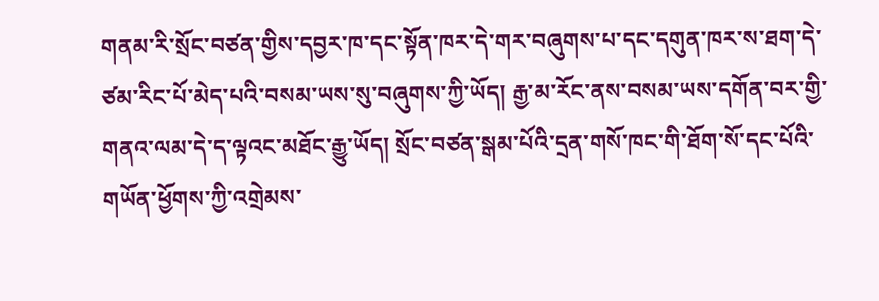གནམ་རི་སྲོང་བཙན་གྱིས་དབྱར་ཁ་དང་སྟོན་ཁར་དེ་གར་བཞུགས་པ་དང་དགུན་ཁར་ས་ཐག་དེ་ཙམ་རིང་པོ་མེད་པའི་བསམ་ཡས་སུ་བཞུགས་ཀྱི་ཡོད། རྒྱ་མ་རོང་ནས་བསམ་ཡས་དགོན་བར་གྱི་གནའ་ལམ་དེ་ད་ལྟའང་མཐོང་རྒྱུ་ཡོད། སྲོང་བཙན་སྒམ་པོའི་དྲན་གསོ་ཁང་གི་ཐོག་སོ་དང་པོའི་གཡོན་ཕྱོགས་ཀྱི་འགྲེམས་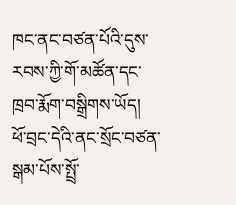ཁང་ནང་བཙན་པོའི་དུས་རབས་ཀྱི་གོ་མཚོན་དང་ཁྲབ་རྨོག་བསྒྲིགས་ཡོད།
ཕོ་བྲང་དེའི་ནང་སྲོང་བཙན་སྒམ་པོས་སྤྲོ་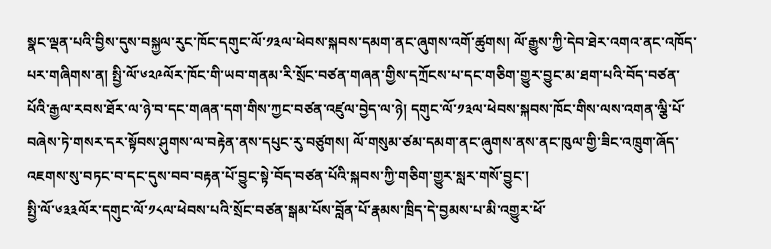སྣང་ལྡན་པའི་བྱིས་དུས་བསྐྱལ་རུང་ཁོང་དགུང་ལོ་༡༣ལ་ཕེབས་སྐབས་དམག་ནང་ཞུགས་འགོ་ཚུགས། ལོ་རྒྱུས་ཀྱི་དེབ་ཐེར་འགའ་ནང་འཁོད་པར་གཞིགས་ན། སྤྱི་ལོ་༦༢༩ལོར་ཁོང་གི་ཡབ་གནམ་རི་སྲོང་བཙན་གཞན་གྱིས་དཀྲོངས་པ་དང་གཅིག་གྱུར་བྱུང་མ་ཐག་པའི་བོད་བཙན་པོའི་རྒྱལ་རབས་ཐོར་ལ་ཉེ་བ་དང་གཞན་དག་གིས་ཀྱང་བཙན་འཛུལ་བྱེད་ལ་ཉེ། དགུང་ལོ་༡༣ལ་ཕེབས་སྐབས་ཁོང་གིས་ལས་འགན་ལྕི་པོ་བཞེས་ཏེ་གསར་དར་སྟོབས་ཤུགས་ལ་བརྟེན་ནས་དཔུང་རུ་བཙུགས། ལོ་གསུམ་ཙམ་དམག་ནང་ཞུགས་ནས་ནང་ཁུལ་གྱི་ཟིང་འཁྲུག་ཞོད་འཇགས་སུ་བཏང་བ་དང་དུས་བབ་བརྟན་པོ་བྱུང་སྟེ་བོད་བཙན་པོའི་སྐབས་ཀྱི་གཅིག་གྱུར་སླར་གསོ་བྱུང་།
སྤྱི་ལོ་༦༣༣ལོར་དགུང་ལོ་༡༨ལ་ཕེབས་པའི་སྲོང་བཙན་སྒམ་པོས་བློན་པོ་རྣམས་ཁྲིད་དེ་བྱམས་པ་མི་འགྱུར་ཕོ་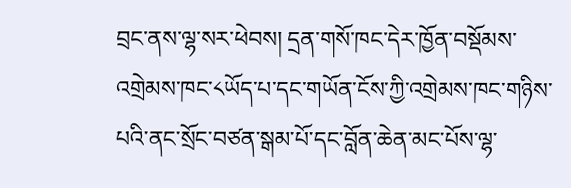བྲང་ནས་ལྷ་སར་ཕེབས། དྲན་གསོ་ཁང་དེར་ཁྱོན་བསྡོམས་འགྲེམས་ཁང་༨ཡོད་པ་དང་གཡོན་ངོས་ཀྱི་འགྲེམས་ཁང་གཉིས་པའི་ནང་སྲོང་བཙན་སྒམ་པོ་དང་བློན་ཆེན་མང་པོས་ལྷ་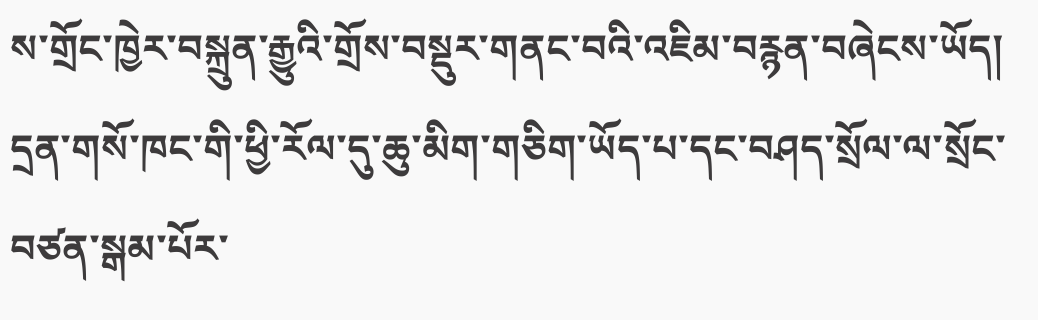ས་གྲོང་ཁྱེར་བསྐྲུན་རྒྱུའི་གྲོས་བསྡུར་གནང་བའི་འཇིམ་བརྙན་བཞེངས་ཡོད།
དྲན་གསོ་ཁང་གི་ཕྱི་རོལ་དུ་ཆུ་མིག་གཅིག་ཡོད་པ་དང་བཤད་སྲོལ་ལ་སྲོང་བཙན་སྒམ་པོར་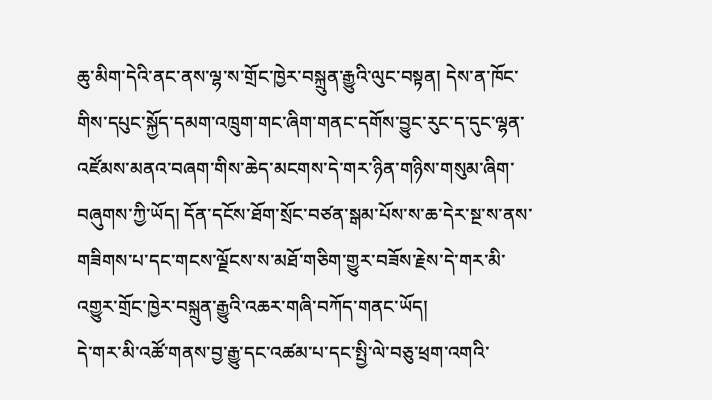ཆུ་མིག་དེའི་ནང་ནས་ལྷ་ས་གྲོང་ཁྱེར་བསྐྲུན་རྒྱུའི་ལུང་བསྟན། དེས་ན་ཁོང་གིས་དཔུང་སྐྱོད་དམག་འཁྲུག་གང་ཞིག་གནང་དགོས་བྱུང་རུང་ད་དུང་ལྷན་འཛོམས་མནའ་བཞག་གིས་ཆེད་མངགས་དེ་གར་ཉིན་གཉིས་གསུམ་ཞིག་བཞུགས་ཀྱི་ཡོད། དོན་དངོས་ཐོག་སྲོང་བཙན་སྒམ་པོས་ས་ཆ་དེར་སྔ་ས་ནས་གཟིགས་པ་དང་གངས་ལྗོངས་ས་མཐོ་གཅིག་གྱུར་བཟོས་རྗེས་དེ་གར་མི་འགྱུར་གྲོང་ཁྱེར་བསྐྲུན་རྒྱུའི་འཆར་གཞི་བཀོད་གནང་ཡོད།
དེ་གར་མི་འཚོ་གནས་བྱ་རྒྱུ་དང་འཚམ་པ་དང་སྤྱི་ལེ་བཅུ་ཕྲག་འགའི་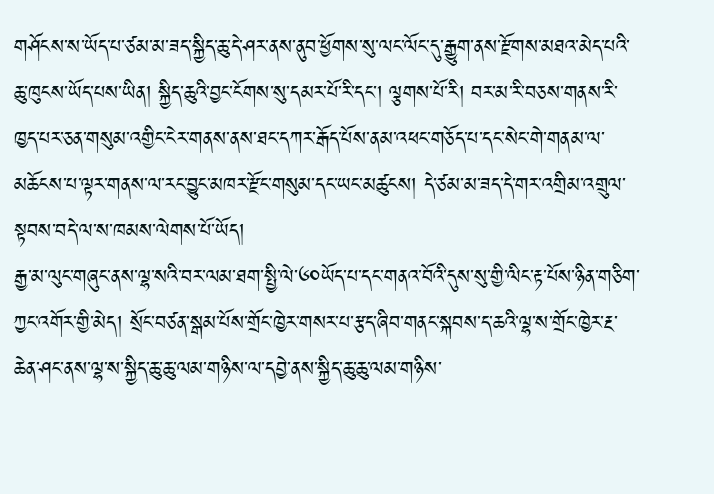གཤོངས་ས་ཡོད་པ་ཙམ་མ་ཟད་སྐྱིད་ཆུ་དེ་ཤར་ནས་ནུབ་ཕྱོགས་སུ་ལང་ལོང་དུ་རྒྱུག་ནས་རྫོགས་མཐའ་མེད་པའི་ཆུ་ཁུངས་ཡོད་པས་ཡིན། སྐྱིད་ཆུའི་བྱང་ངོགས་སུ་དམར་པོ་རི་དང་། ལྕགས་པོ་རི། བར་མ་རི་བཅས་གནས་རི་ཁྱད་པར་ཅན་གསུམ་འགྱིང་ངེར་གནས་ནས་ཐང་དཀར་རྒོད་པོས་ནམ་འཕང་གཅོད་པ་དང་སེང་གེ་གནམ་ལ་མཆོངས་པ་ལྟར་གནས་ལ་རང་བྱུང་མཁར་རྫོང་གསུམ་དང་ཡང་མཚུངས། དེ་ཙམ་མ་ཟད་དེ་གར་འགྲིམ་འགྲུལ་སྟབས་བདེ་ལ་ས་ཁམས་ལེགས་པོ་ཡོད།
རྒྱ་མ་ལུང་གཞུང་ནས་ལྷ་སའི་བར་ལམ་ཐག་སྤྱི་ལེ་༦༠ཡོད་པ་དང་གནའ་བོའི་དུས་སུ་གྱི་ལིང་རྟ་པོས་ཉིན་གཅིག་ཀྱང་འགོར་གྱི་མེད། སྲོང་བཙན་སྒམ་པོས་གྲོང་ཁྱེར་གསར་པ་རྩད་ཞིབ་གནང་སྐབས་ད་ཆའི་ལྷ་ས་གྲོང་ཁྱེར་རྔ་ཆེན་ཤང་ནས་ལྷ་ས་སྐྱིད་ཆུ་ཆུ་ལམ་གཉིས་ལ་དབྱེ་ནས་སྐྱིད་ཆུ་ཆུ་ལམ་གཉིས་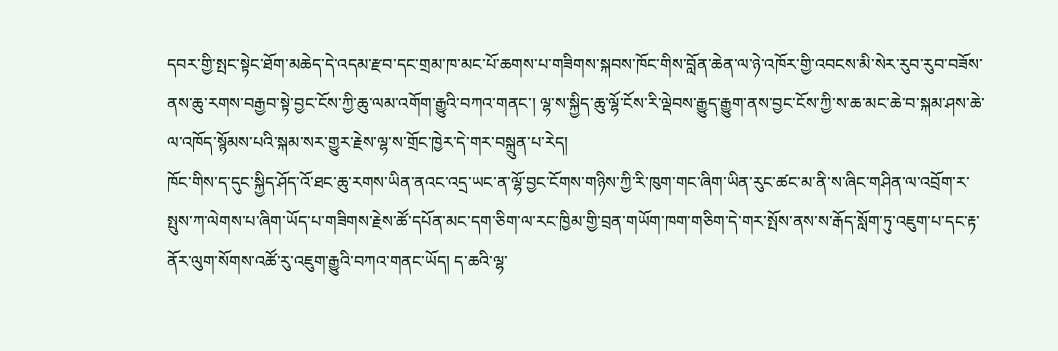དབར་གྱི་སྤང་སྟེང་ཐོག་མཆེད་དེ་འདམ་རྫབ་དང་གྲམ་ཁ་མང་པོ་ཆགས་པ་གཟིགས་སྐབས་ཁོང་གིས་བློན་ཆེན་ལ་ཉེ་འཁོར་གྱི་འབངས་མི་སེར་རུབ་རུབ་བཟོས་ནས་ཆུ་རགས་བརྒྱབ་སྟེ་བྱང་ངོས་ཀྱི་ཆུ་ལམ་འགོག་རྒྱུའི་བཀའ་གནང་། ལྷ་ས་སྐྱིད་ཆུ་ལྷོ་ངོས་རི་ལྡེབས་རྒྱུད་རྒྱུག་ནས་བྱང་ངོས་ཀྱི་ས་ཆ་མང་ཆེ་བ་སྐམ་ཤས་ཆེ་ལ་འཁོད་སྙོམས་པའི་སྐམ་སར་གྱུར་རྗེས་ལྷ་ས་གྲོང་ཁྱེར་དེ་གར་བསྐྲུན་པ་རེད།
ཁོང་གིས་ད་དུང་སྐྱིད་ཤོད་འོ་ཐང་ཆུ་རགས་ཡིན་ནའང་འདྲ་ཡང་ན་ལྷོ་བྱང་ངོགས་གཉིས་ཀྱི་རི་ཁུག་གང་ཞིག་ཡིན་རུང་ཚང་མ་ནི་ས་ཞིང་གཤིན་ལ་འབྲོག་ར་སྤུས་ཀ་ལེགས་པ་ཞིག་ཡོད་པ་གཟིགས་རྗེས་ཚོ་དཔོན་མང་དག་ཅིག་ལ་རང་ཁྱིམ་གྱི་བྲན་གཡོག་ཁག་གཅིག་དེ་གར་སྤོས་ནས་ས་རྒོད་སློག་ཏུ་འཇུག་པ་དང་རྟ་ནོར་ལུག་སོགས་འཚོ་རུ་འཇུག་རྒྱུའི་བཀའ་གནང་ཡོད། ད་ཆའི་ལྷ་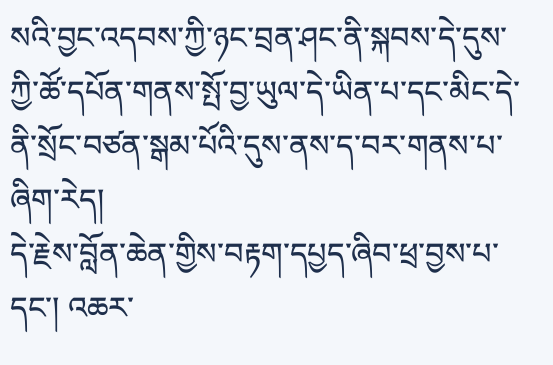སའི་བྱང་འདབས་ཀྱི་ཉང་བྲན་ཤང་ནི་སྐབས་དེ་དུས་ཀྱི་ཚོ་དཔོན་གནས་སྤོ་བྱ་ཡུལ་དེ་ཡིན་པ་དང་མིང་དེ་ནི་སྲོང་བཙན་སྒམ་པོའི་དུས་ནས་ད་བར་གནས་པ་ཞིག་རེད།
དེ་རྗེས་བློན་ཆེན་གྱིས་བརྟག་དཔྱད་ཞིབ་ཕྲ་བྱས་པ་དང་། འཆར་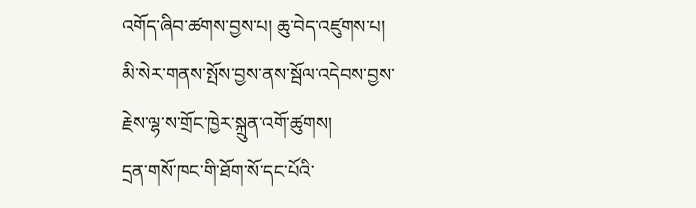འགོད་ཞིབ་ཚགས་བྱས་པ། ཆུ་བེད་འཛུགས་པ། མི་སེར་གནས་སྤོས་བྱས་ནས་སྦོལ་འདེབས་བྱས་རྗེས་ལྷ་ས་གྲོང་ཁྱེར་སྐྲུན་འགོ་ཚུགས།
དྲན་གསོ་ཁང་གི་ཐོག་སོ་དང་པོའི་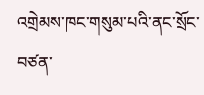འགྲེམས་ཁང་གསུམ་པའི་ནང་སྲོང་བཙན་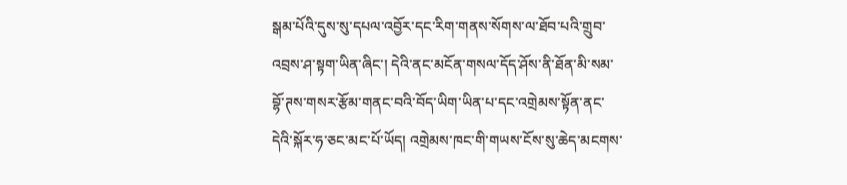སྒམ་པོའི་དུས་སུ་དཔལ་འབྱོར་དང་རིག་གནས་སོགས་ལ་ཐོབ་པའི་གྲུབ་འབྲས་ཤ་སྟག་ཡིན་ཞིང་། དེའི་ནང་མངོན་གསལ་དོད་ཤོས་ནི་ཐོན་མི་སམ་བྷོ་ཊས་གསར་རྩོམ་གནང་བའི་བོད་ཡིག་ཡིན་པ་དང་འགྲེམས་སྟོན་ནང་དེའི་སྐོར་ཧ་ཅང་མང་པོ་ཡོད། འགྲེམས་ཁང་གི་གཡས་ངོས་སུ་ཆེད་མངགས་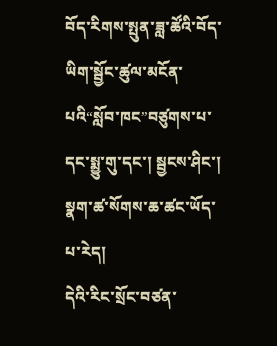བོད་རིགས་སྤུན་ཟླ་ཚོའི་བོད་ཡིག་སྦྱོང་ཚུལ་མངོན་པའི“སློབ་ཁང”བཙུགས་པ་དང་སྨྱུ་གུ་དང་། སྦྱངས་ཤིང་། སྣག་ཚ་སོགས་ཆ་ཚང་ཡོད་པ་རེད།
དེའི་རིང་སྲོང་བཙན་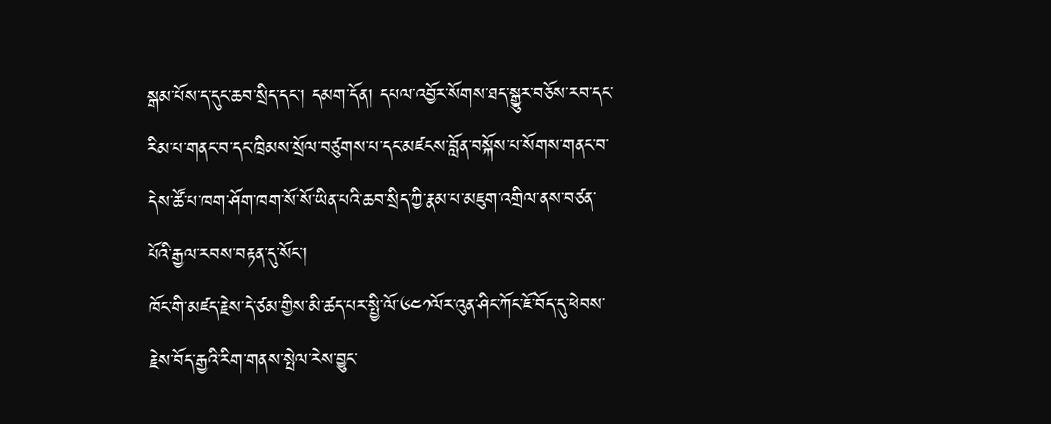སྒམ་པོས་ད་དུང་ཆབ་སྲིད་དང་། དམག་དོན། དཔལ་འབྱོར་སོགས་ཐད་སྒྱུར་བཅོས་རབ་དང་རིམ་པ་གནང་བ་དང་ཁྲིམས་སྲོལ་བཙུགས་པ་དང་མཛངས་བློན་བསྐོས་པ་སོགས་གནང་བ་དེས་ཚོ་པ་ཁག་ཤོག་ཁག་སོ་སོ་ཡིན་པའི་ཆབ་སྲིད་ཀྱི་རྣམ་པ་མཇུག་འགྲིལ་ནས་བཙན་པོའི་རྒྱལ་རབས་བརྟན་དུ་སོང་།
ཁོང་གི་མཛད་རྗེས་དེ་ཙམ་གྱིས་མི་ཚད་པར་སྤྱི་ལོ་༦༤༡ལོར་འུན་ཤིང་ཀོང་ཇོ་བོད་དུ་ཕེབས་རྗེས་བོད་རྒྱའི་རིག་གནས་སྤེལ་རེས་བྱུང་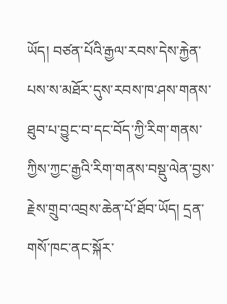ཡོད། བཙན་པོའི་རྒྱལ་རབས་དེས་རྐྱེན་པས་ས་མཐོར་དུས་རབས་ཁ་ཤས་གནས་ཐུབ་པ་བྱུང་བ་དང་བོད་ཀྱི་རིག་གནས་ཀྱིས་ཀྱང་རྒྱའི་རིག་གནས་བསྡུ་ལེན་བྱས་རྗེས་གྲུབ་འབྲས་ཆེན་པོ་ཐོབ་ཡོད། དྲན་གསོ་ཁང་ནང་སྐོར་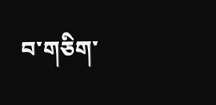བ་གཅིག་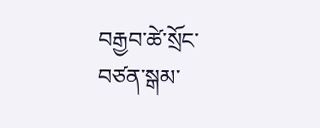བརྒྱབ་ཚེ་སྲོང་བཙན་སྒམ་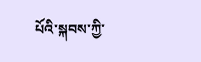པོའི་སྐབས་ཀྱི་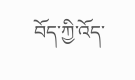བོད་ཀྱི་འོད་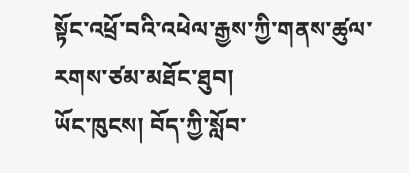སྟོང་འཕྲོ་བའི་འཕེལ་རྒྱས་ཀྱི་གནས་ཚུལ་རགས་ཙམ་མཐོང་ཐུབ།
ཡོང་ཁུངས། བོད་ཀྱི་སློབ་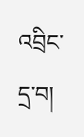འབྲིང་དྲ་བ།